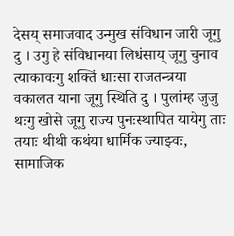देसय् समाजवाद उन्मुख संविधान जारी जूगु दु । उगु हे संविधानया लिधंसाय् जूगु चुनाव त्याकावःगु शक्तिं धाःसा राजतन्त्रया वकालत याना जूगु स्थिति दु । पुलांम्ह जुजु थःगु खोसे जूगु राज्य पुनःस्थापित यायेगु ताः तयाः थीथी कथंया धार्मिक ज्याझ्वः, सामाजिक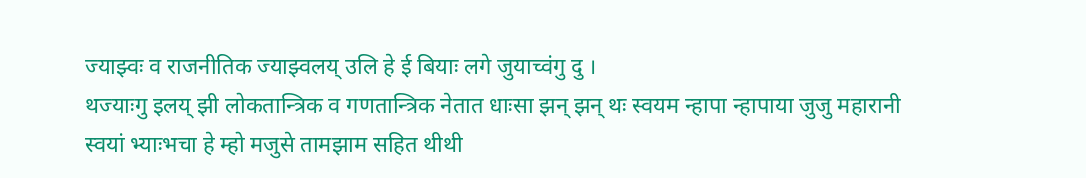ज्याझ्वः व राजनीतिक ज्याझ्वलय् उलि हे ई बियाः लगे जुयाच्वंगु दु ।
थज्याःगु इलय् झी लोकतान्त्रिक व गणतान्त्रिक नेतात धाःसा झन् झन् थः स्वयम न्हापा न्हापाया जुजु महारानी स्वयां भ्याःभचा हे म्हो मजुसे तामझाम सहित थीथी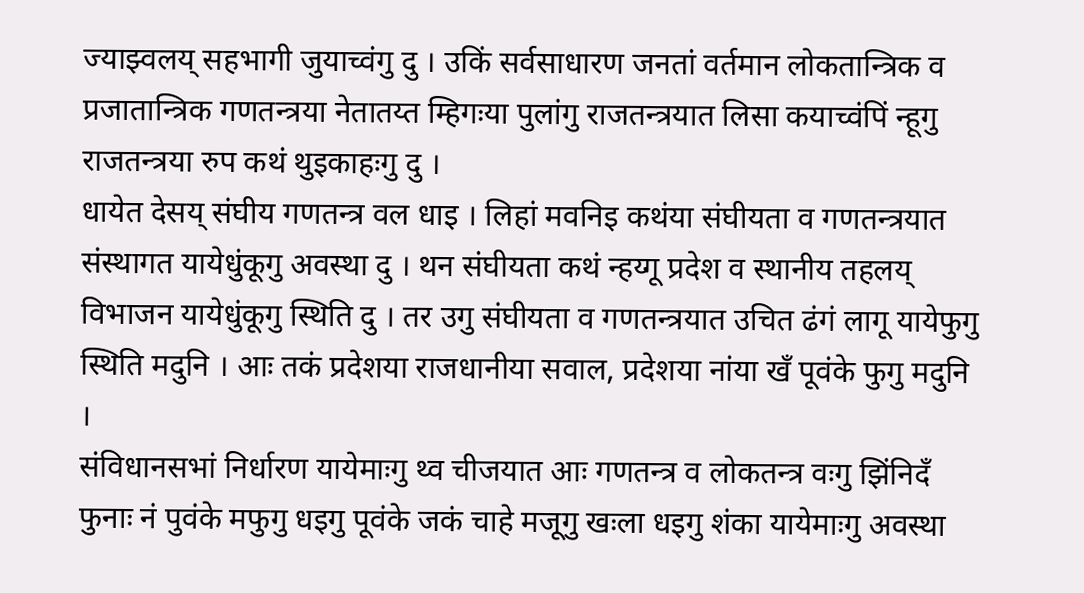ज्याझ्वलय् सहभागी जुयाच्वंगु दु । उकिं सर्वसाधारण जनतां वर्तमान लोकतान्त्रिक व प्रजातान्त्रिक गणतन्त्रया नेतातय्त म्हिगःया पुलांगु राजतन्त्रयात लिसा कयाच्वंपिं न्हूगु राजतन्त्रया रुप कथं थुइकाहःगु दु ।
धायेत देसय् संघीय गणतन्त्र वल धाइ । लिहां मवनिइ कथंया संघीयता व गणतन्त्रयात संस्थागत यायेधुंकूगु अवस्था दु । थन संघीयता कथं न्हय्गू प्रदेश व स्थानीय तहलय् विभाजन यायेधुंकूगु स्थिति दु । तर उगु संघीयता व गणतन्त्रयात उचित ढंगं लागू यायेफुगु स्थिति मदुनि । आः तकं प्रदेशया राजधानीया सवाल, प्रदेशया नांया खँ पूवंके फुगु मदुनि ।
संविधानसभां निर्धारण यायेमाःगु थ्व चीजयात आः गणतन्त्र व लोकतन्त्र वःगु झिंनिदँ फुनाः नं पुवंके मफुगु धइगु पूवंके जकं चाहे मजूगु खःला धइगु शंका यायेमाःगु अवस्था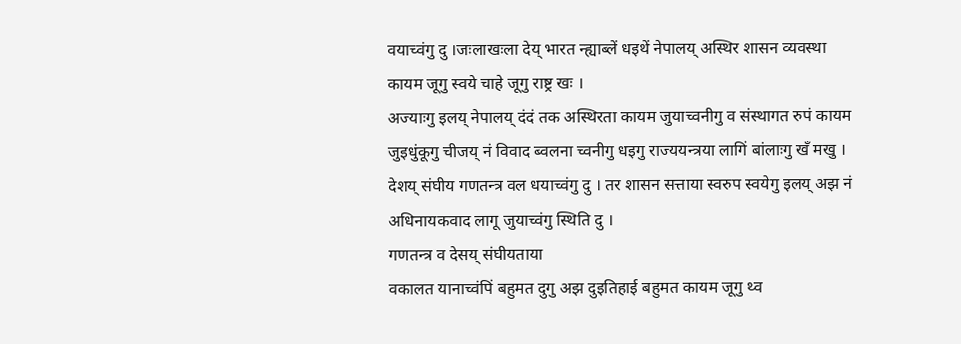वयाच्वंगु दु ।जःलाखःला देय् भारत न्ह्याब्लें धइथें नेपालय् अस्थिर शासन व्यवस्था कायम जूगु स्वये चाहे जूगु राष्ट्र खः ।
अज्याःगु इलय् नेपालय् दंदं तक अस्थिरता कायम जुयाच्वनीगु व संस्थागत रुपं कायम जुइधुंकूगु चीजय् नं विवाद ब्वलना च्वनीगु धइगु राज्ययन्त्रया लागिं बांलाःगु खँ मखु । देशय् संघीय गणतन्त्र वल धयाच्वंगु दु । तर शासन सत्ताया स्वरुप स्वयेगु इलय् अझ नं अधिनायकवाद लागू जुयाच्वंगु स्थिति दु ।
गणतन्त्र व देसय् संघीयताया
वकालत यानाच्वंपिं बहुमत दुगु अझ दुइतिहाई बहुमत कायम जूगु थ्व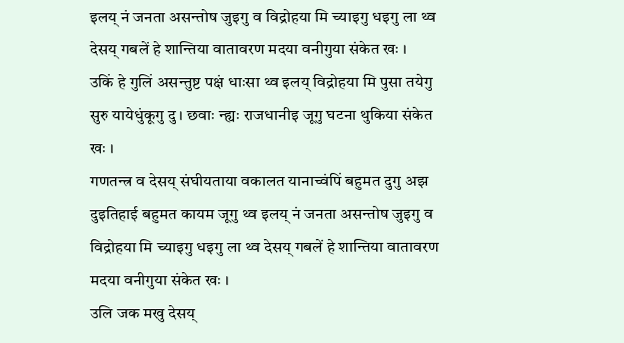इलय् नं जनता असन्तोष जुइगु व विद्रोहया मि च्याइगु धइगु ला थ्व देसय् गबलें हे शान्तिया वातावरण मदया वनीगुया संकेत खः ।
उकिं हे गुलिं असन्तुष्ट पक्षं धाःसा थ्व इलय् विद्रोहया मि पुसा तयेगु सुरु यायेधुंकूगु दु । छवाः न्ह्यः राजधानीइ जूगु घटना थुकिया संकेत खः ।
गणतन्त्र व देसय् संघीयताया वकालत यानाच्वंपिं बहुमत दुगु अझ दुइतिहाई बहुमत कायम जूगु थ्व इलय् नं जनता असन्तोष जुइगु व विद्रोहया मि च्याइगु धइगु ला थ्व देसय् गबलें हे शान्तिया वातावरण मदया वनीगुया संकेत खः ।
उलि जक मखु देसय्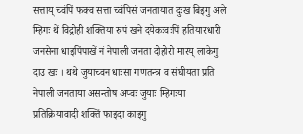सत्ताय् च्वंपिं फक्व सत्ता च्वंपिसं जनतायात दुःख बिइगु अले म्हिगः थें विद्रोही शक्तिया रुपं खने दयेकःवःपिं हतियारधारी जनसेना धाइपिंपाखें नं नेपाली जनता दोहोरो मारय् लाकेगु दाउ खः । थथे जुयाच्वन धाःसा गणतन्त्र व संघीयता प्रति नेपाली जनताया असन्तोष अप्वः जुयाः म्हिगःया प्रतिक्रियावादी शक्तिं फाइदा काइगु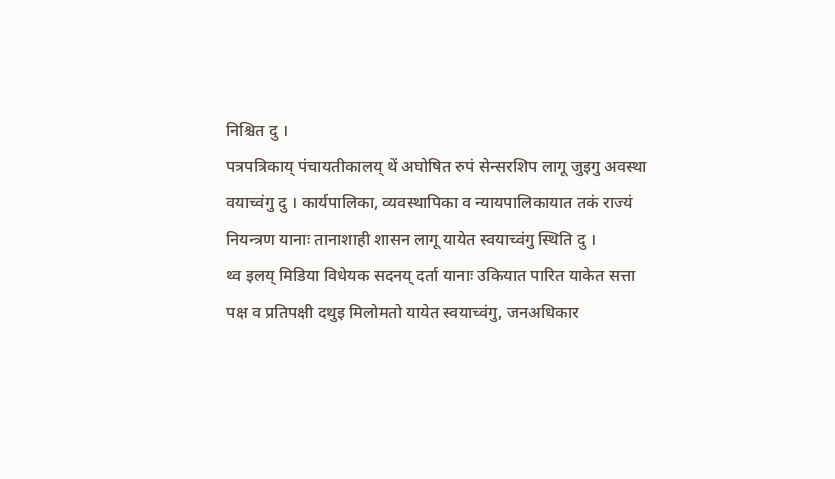निश्चित दु ।
पत्रपत्रिकाय् पंचायतीकालय् थें अघोषित रुपं सेन्सरशिप लागू जुइगु अवस्था वयाच्वंगु दु । कार्यपालिका, व्यवस्थापिका व न्यायपालिकायात तकं राज्यं नियन्त्रण यानाः तानाशाही शासन लागू यायेत स्वयाच्वंगु स्थिति दु ।
थ्व इलय् मिडिया विधेयक सदनय् दर्ता यानाः उकियात पारित याकेत सत्ता पक्ष व प्रतिपक्षी दथुइ मिलोमतो यायेत स्वयाच्वंगु, जनअधिकार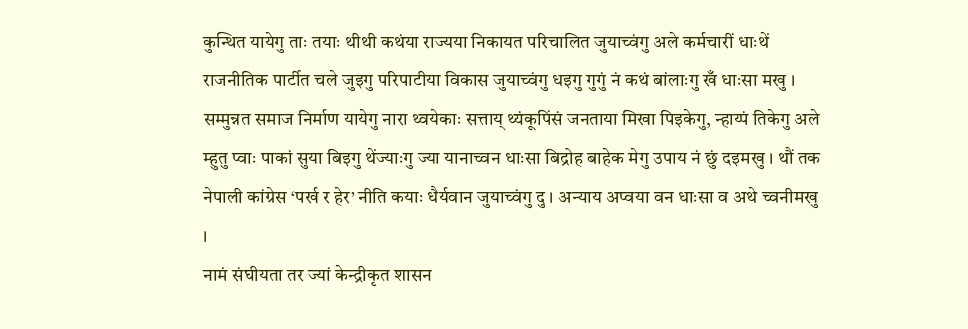कुन्थित यायेगु ताः तयाः थीथी कथंया राज्यया निकायत परिचालित जुयाच्वंगु अले कर्मचारीं धाःथें राजनीतिक पार्टीत चले जुइगु परिपाटीया विकास जुयाच्वंगु धइगु गुगुं नं कथं बांलाःगु खँ धाःसा मखु ।
सम्मुन्नत समाज निर्माण यायेगु नारा थ्वयेकाः सत्ताय् थ्यंकूपिंसं जनताया मिखा पिइकेगु, न्हाय्पं तिकेगु अले म्हुतु प्वाः पाकां सुया बिइगु थेंज्याःगु ज्या यानाच्वन धाःसा बिद्रोह बाहेक मेगु उपाय नं छुं दइमखु । थौं तक नेपाली कांग्रेस ‘पर्ख र हेर’ नीति कयाः धैर्यवान जुयाच्वंगु दु । अन्याय अप्वया वन धाःसा व अथे च्वनीमखु ।
नामं संघीयता तर ज्यां केन्द्रीकृत शासन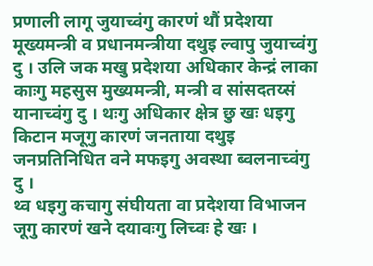प्रणाली लागू जुयाच्वंगु कारणं थौं प्रदेशया मूख्यमन्त्री व प्रधानमन्त्रीया दथुइ ल्वापु जुयाच्वंगु दु । उलि जक मखु प्रदेशया अधिकार केन्द्रं लाका काःगु महसुस मुख्यमन्त्री, मन्त्री व सांसदतय्सं यानाच्वंगु दु । थःगु अधिकार क्षेत्र छु खः धइगु किटान मजूगु कारणं जनताया दथुइ जनप्रतिनिधित वने मफइगु अवस्था ब्वलनाच्वंगु दु ।
थ्व धइगु कचागु संघीयता वा प्रदेशया विभाजन जूगु कारणं खने दयावःगु लिच्वः हे खः ।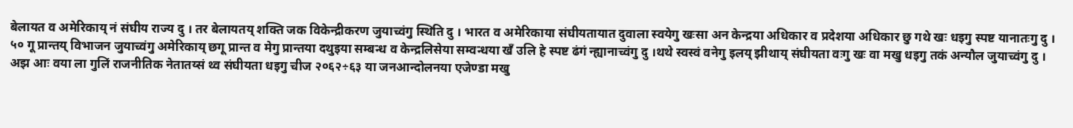बेलायत व अमेरिकाय् नं संघीय राज्य दु । तर बेलायतय् शक्ति जक विकेन्द्रीकरण जुयाच्वंगु स्थिति दु । भारत व अमेरिकाया संघीयतायात दुवाला स्वयेगु खःसा अन केन्द्रया अधिकार व प्रदेशया अधिकार छु गथे खः धइगु स्पष्ट यानातःगु दु ।
५० गू प्रान्तय् विभाजन जुयाच्वंगु अमेरिकाय् छगू प्रान्त व मेगु प्रान्तया दथुइया सम्बन्ध व केन्द्रलिसेया सम्वन्धया खँ उलि हे स्पष्ट ढंगं न्ह्यानाच्वंगु दु ।थथे स्वस्वं वनेगु इलय् झीथाय् संघीयता वःगु खः वा मखु धइगु तकं अन्यौल जुयाच्वंगु दु । अझ आः वया ला गुलिं राजनीतिक नेतातय्सं थ्व संघीयता धइगु चीज २०६२÷६३ या जनआन्दोलनया एजेण्डा मखु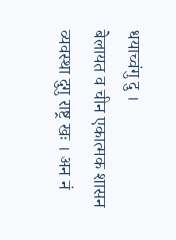धयाच्वंगु दु ।
बेलायत व चीन एकात्मक शासन व्यवस्था दुगु राष्ट्र खः । अन नं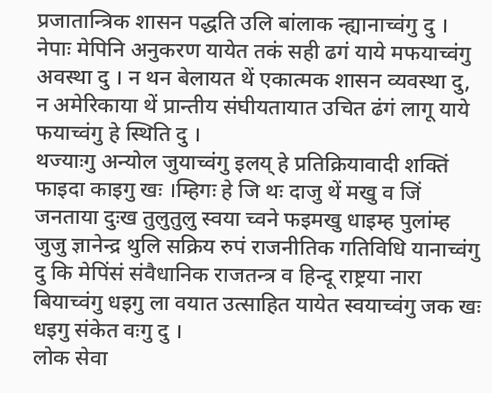प्रजातान्त्रिक शासन पद्धति उलि बांलाक न्ह्यानाच्वंगु दु । नेपाः मेपिनि अनुकरण यायेत तकं सही ढगं याये मफयाच्वंगु अवस्था दु । न थन बेलायत थें एकात्मक शासन व्यवस्था दु, न अमेरिकाया थें प्रान्तीय संघीयतायात उचित ढंगं लागू याये फयाच्वंगु हे स्थिति दु ।
थज्याःगु अन्योल जुयाच्वंगु इलय् हे प्रतिक्रियावादी शक्तिं फाइदा काइगु खः ।म्हिगः हे जि थः दाजु थें मखु व जिं जनताया दुःख तुलुतुलु स्वया च्वने फइमखु धाइम्ह पुलांम्ह जुजु ज्ञानेन्द्र थुलि सक्रिय रुपं राजनीतिक गतिविधि यानाच्वंगु दु कि मेपिंसं संवैधानिक राजतन्त्र व हिन्दू राष्ट्रया नारा बियाच्वंगु धइगु ला वयात उत्साहित यायेत स्वयाच्वंगु जक खः धइगु संकेत वःगु दु ।
लोक सेवा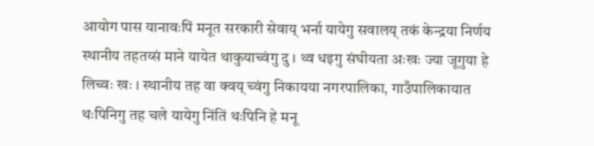आयोग पास यानावःपिं मनूत सरकारी सेवाय् भर्ना यायेगु सवालय् तकं केन्द्रया निर्णय स्थानीय तहतय्सं माने यायेत थाकुयाच्वंगु दु । थ्व धइगु संघीयता अःखः ज्या जूगुया हे लिच्वः खः । स्थानीय तह वा क्वय् च्वंगु निकायया नगरपालिका, गाउँपालिकायात थःपिनिगु तह चले यायेगु निंतिं थःपिनि हे मनू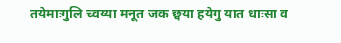तयेमाःगुलि च्वय्या मनूत जक छ्वया हयेगु यात धाःसा व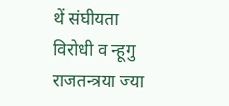थें संघीयता विरोधी व न्हूगु राजतन्त्रया ज्या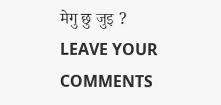मेगु छु जुइ ?
LEAVE YOUR COMMENTS